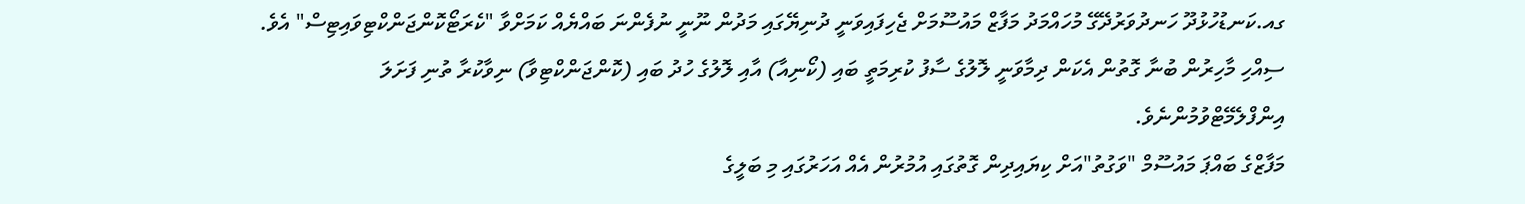ގއ.ކަނޑުހުޅުދޫ ހަނދުވަރުދޭގޭ މުހައްމަދު މަފާޒް މައުސޫމަށް ޖެހިފައިވަނީ ދުނިޔޭގައި މަދުން ނޫނީ ނުފެންނަ ބައްޔެއް ކަމަށްވާ "ކެރަޓޯކޮންޖަންކްޓިވައިޓިސް" އެވެ. ސިއްހި މާހިރުން ބުނާ ގޮތުން އެކަން ދިމާވަނީ ލޮލުގެ ސާފު ކުރިމަތީ ބައި (ކޯނިއާ) އާއި ލޮލުގެ ހުދު ބައި (ކޮންޖަންކްޓިވާ) ނިވާކުރާ ތުނި ފަށަލަ އިންފްލެމޭޓްވުމުންނެވެ.
މަފާޒްގެ ބައްޕަ މައުސޫމް "ވަގުތު"އަށް ކިޔައިދިން ގޮތުގައި އުމުރުން އެއް އަހަރުގައި މި ބަލީގެ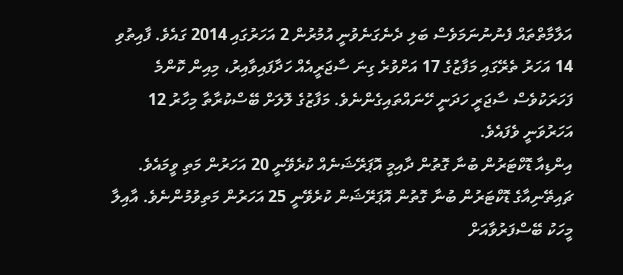އަލާމާތްތައް ފެނުނުނަމަވެސް ބަލި ދެނެގަނެވުނީ އުމުރުން 2 އަހަރުގައި 2014 ގައެވެ. ފާއިތުވި 14 އަހަރު ތެރޭގައި މަފާޒުގެ 17 އަށްވުރެ ގިނަ ސާޖަރީއެއް ހަދާފައިވާއިރު، މިއިން ކޮންމެ ފަހަރަކުވެސް ސާޖަރީ ހަދަނީ ހޭނައްތައިގެންނެވެ. މަފާޒުގެ ލޮލަށް ބޭސްކުރާތާ މިހާރު 12 އަހަރުވަނީ ވެފައެވެ.
އިންޑިއާ ޑޮކްޓަރުން ބުނާ ގޮތުން ދާއިމީ އޮޕަރޭޝަނެއް ކުރެވޭނީ 20 އަހަރުން މަތި ވީމައެވެ. ޗައިތޭނިއާގެ ޑޮކްޓަރުން ބުނާ ގޮތުން އޮޕަރޭޝަން ކުރެވޭނީ 25 އަހަރުން މަތިވުމުންނެވެ. އާއިލާ މީހަކު ބޭސްފަރުވާއަށް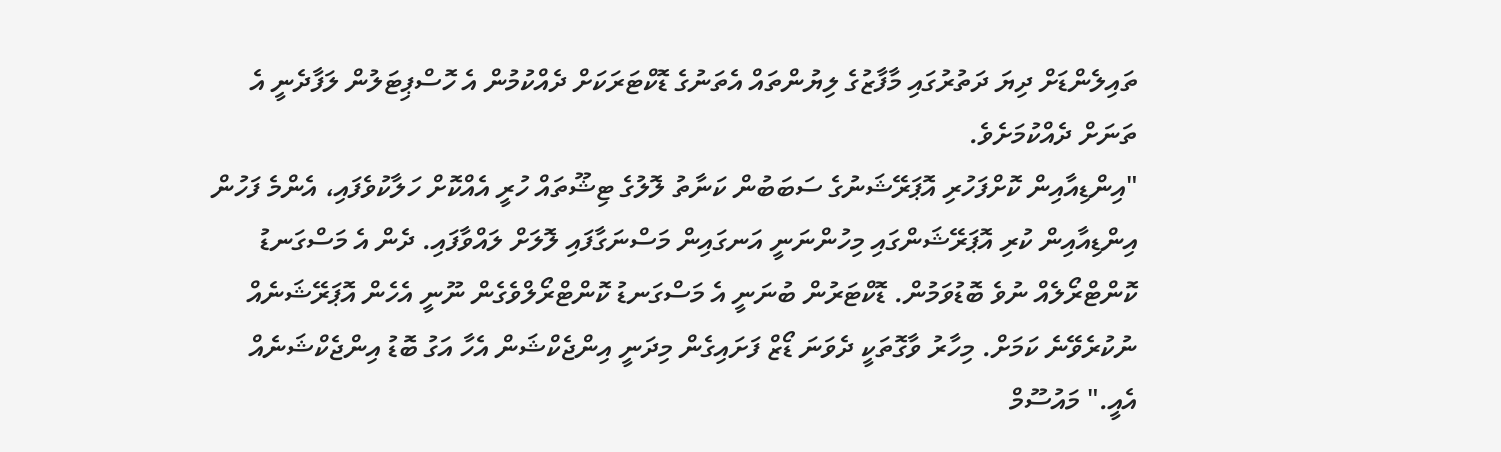ތައިލެންޑަށް ދިޔަ ދަތުރުގައި މާފާޒުގެ ލިޔުންތައް އެތަނުގެ ޑޮކްޓަރަކަށް ދެއްކުމުން އެ ހޮސްޕިޓަލުން ލަފާދެނީ އެ ތަނަށް ދެއްކުމަށެވެ.
"އިންޑިއާއިން ކޮށްފަހުރި އޮޕަރޭޝަނުގެ ސަބަބުން ކަނާތު ލޮލުގެ ޓިޝޫތައް ހުރީ އެއްކޮށް ހަލާކުވެފައި، އެންމެ ފަހުން އިންޑިއާއިން ކުރި އޮޕަރޭޝަންގައި މިހުންނަނީ އަނގައިން މަސްނަގާފައި ލޮލަށް ލައްވާފައި. ދެން އެ މަސްގަނޑު ކޮންޓްރޯލެއް ނުވެ ބޮޑުވަމުން. ޑޮކްޓަރުން ބުނަނީ އެ މަސްގަނޑު ކޮންޓްރޯލްވެގެން ނޫނީ އެހެން އޮޕަރޭޝަނެއް ނުކުރެވޭނެ ކަމަށް. މިހާރު ވާގޮތަކީ ދެވަނަ ޑޯޒް ފަށައިގެން މިދަނީ އިންޖެކްޝަން އެހާ އަގު ބޮޑު އިންޖެކްޝަނެއް އެއީ." މައުސޫމް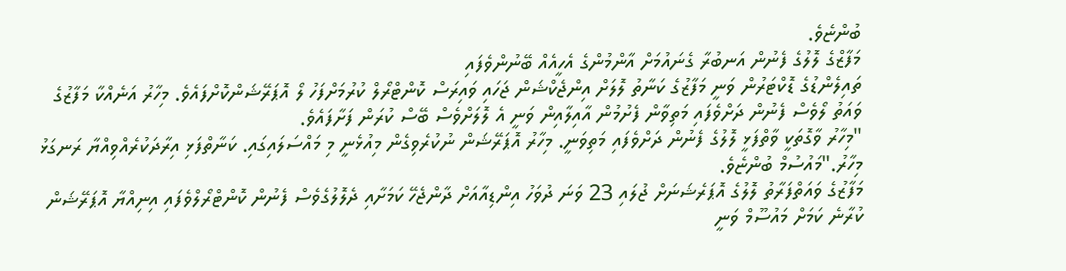ބުންޏެވެ.
މަފާޒްގެ ލޮލުގެ ފެނުން އަނބުރާ ގެނައުމަށް އާންމުންގެ އެހީއެއް ބޭނުންވެފައި
ތައިލެންޑުގެ ޑޮކްޓަރުން ވަނީ މަފާޒުގެ ކަނާތު ލޮލަށް އިންޖެކްޝަން ޖަހައި ވައިރަސް ކޮންޓްރޯލް ކުރުމަށްފަހު ލޯ އޮޕަރޭޝަންކޮށްފައެވެ. މިހާރު އަނެއްކާ މަފާޒުގެ ވައަތު ލޯވެސް ފެނުން ދަށްވެފައި މަތިވާން ފެށުމުން އާއިލާއިން ވަނީ އެ ލޮލަށްވެސް ބޭސް ކުރަން ފަށާފައެވެ.
"މިހާރު ވާގޮތަކީ ވާތްފަޅީ ލޮލުގެ ފެނުން ދަށްވެފައި މަތިވަނީ. މިހާރު އޮޕަރޭޝަން ނުކުރެވިގެން މިއުޅެނީ މި މައްސަލައިގައި. ކަނާތްފަޅި އިރާދަކުރެއްވިއްޔާ ރަނގަޅު މިހާރު."މައުސުމް ބުންޏެވެ.
މަފާޒުގެ ވައަތްފަރާތު ލޮލުގެ އޮޕަރެޝަނަށް ޖުލައި 23 ވަނަ ދުވަހު އިންޑިއާއަށް ދާންޖެހޭ ކަމަށާއި ދެލޮލުގެވެސް ފެނުން ކޮންޓްރޯލްވެފައި އިނިއްޔާ އޮޕަރޭޝަން ކުރާނެ ކަމަށް މައުސޫމް ވަނީ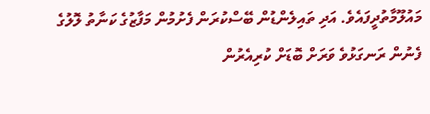މައުލޫމާތުދީފައެވެ. އަދި ތައިލެންޑުން ބޭސްކުރަން ފެށުމުން މަފާޒުގެ ކަނާތު ލޮލުގެ ފެނުން ރަނގަޅުވެ ވަރަށް ބޮޑަށް ކުރިއެރުން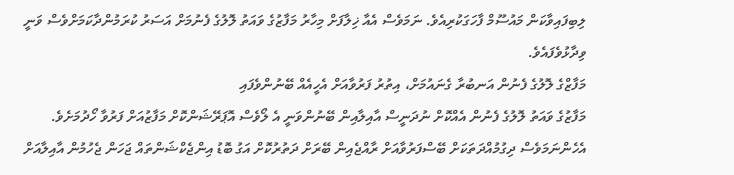ލިބިފައިވާކަން މައުސޫމް ފާހަގަކުރިއެވެ. ނަމަވެސް އެއާ ޚިލާފަށް މިހާރު މަފާޒުގެ ވައަތު ލޮލުގެ ފެނުމަށް އަސަރު ކުރަމުންދާކަމަށްވެސް ވަނީ ވިދާޅުވެފައެވެ.
މަފާޒްގެ ލޮލުގެ ފެނުން އަނބުރާ ގެނައުމަށް، އިތުރު ފަރުވާއަށް އެހީއެއް ބޭނުންވެފައި
މަފާޒުގެ ވައަތު ލޮލުގެ ފެނުން އެއްކޮށް ނުދަނީސް އާއިލާއިން ބޭނުންވަނީ އެ ލޯވެސް އޮޕަރޭޝަންކޮށް މަފާޒުއަށް ފަރުވާ ހޯދުމަށެވެ. އެހެންނަމަވެސް ދިގުމުއްދަތަކަށް ބޭސްފަރުވާއަށް ރާއްޖެއިން ބޭރަށް ދަތުރުކޮށް އަގު ބޮޑު އިންޖެކްޝަންތައް ޖަހަން ޖެހުމުން އާއިލާއަށް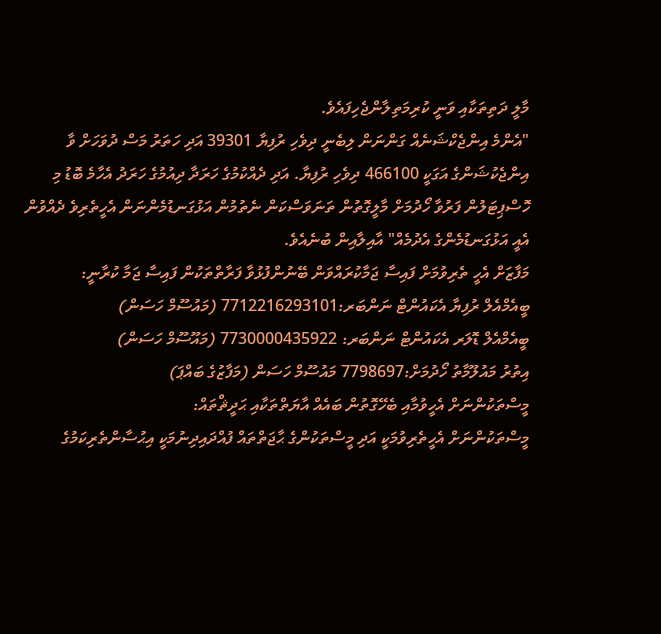މާލީ ދަތިތަކާއި ވަނީ ކުރިމަތިލާންޖެހިފައެވެ.
"އެންމެ އިންޖެކްޝަނެއް ގަންނަން ލިބެނީ ދިވެހި ރުފިޔާ 39301 އަދި ހަތަރު މަސް ދުވަހަށް ވާ އިންޖެކުޝަންގެ އަގަކީ 466100 ދިވެހި ރުފިޔާ. އަދި ދެއްކުމުގެ ހަރަދާ ދިއުމުގެ ހަރަދު އެހާމެ ބޮޑު މި ހޮސްޕިޓަލުން ފަރުވާ ހޯދުމަށް މާލީގޮތުން ތަނަވަސްކަން ނެތުމުން އަޅުގަނޑުމެންނަން އެހީތެރިވެ ދެއްވުން އެއީ އަޅުގަނޑުމެންގެ އެދުމެއް" އާއިލާއިން ބުނެއެވެ.
މަފާޒަށް އެހީ ތެރިވުމަށް ފައިސާ ޖަމާކުރައްވަން ބޭނުންފުޅުވާ ފަރާތްތަކުން ފައިސާ ޖަމާ ކުރާނީ:
ބީއެމްއެލް ރުފިޔާ އެކައުންޓް ނަންބަރ:7712216293101 (މައުސޫމް ހަސަން)
ބީއެމްއެލް ޑޮލަރ އެކައުންޓް ނަންބަރ: 7730000435922 (މައޫސޫމް ހަސަން)
އިތުރު މައުލޫމާތު ހޯދުމަށް:7798697 މައުސޫމް ހަސަން (މަފާޒުގެ ބައްޕަ)
މީސްތަކުންނަށް އެހީވުމާއި ބެހޭގޮތުން ބައެއް އާޔަތްތަކާއި ޙަދީޘްތައް:
މީސްތަކުންނަށް އެހީތެރިވުމަކީ އަދި މީސްތަކުންގެ ޙާޖަތްތައް ފުއްދައިދިނުމަކީ އިޙުސާންތެރިކަމުގެ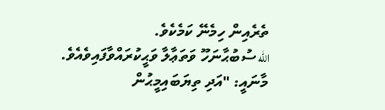ތެރެއިން ހިމެނޭ ކަމެކެވެ.
الله ސުބުޙާނަހޫ ވަތަޢާލާ ވަޙީކުރައްވާފައިވެއެވެ.
މާނައީ: "އަދި ތިޔަބައިމީޙުން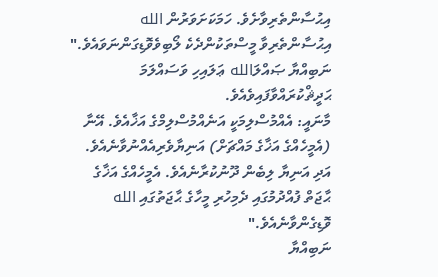އިޙުސާންތެރިވާށެވެ. ހަމަކަށަވަރުން الله އިޙުސާންތެރިވާ މީސްތަކުންދެކެ ލޯބިވެވޮޑިގަންނަވައެވެ."
ނަބިއްޔާ ޞައްލަالله ޢަލައިހި ވަސައްލަމަ ޙަދީޘްކުރައްވާފައިވެއެވެ.
މާނައީ: އެއްމުސްލިމަކީ އަނެއްމުސްލިމްގެ އަޚާއެވެ. އޭނާ (އެމީހެއްގެ އަޚާގެ މައްޗަށް) އަނިޔާވެރިއެއްނުވާނެއެވެ. އަދި އަނިޔާ ލިބެން ދޫނުކުރާނެއެވެ. އެމީހެއްގެ އަޚާގެ ޙާޖަތް ފުއްދުމުގައި ދެމިހުރި މީހާގެ ޙާޖަތުގައި الله ވޮޑިގެންވާނެއެވެ."
ނަބިއްޔާ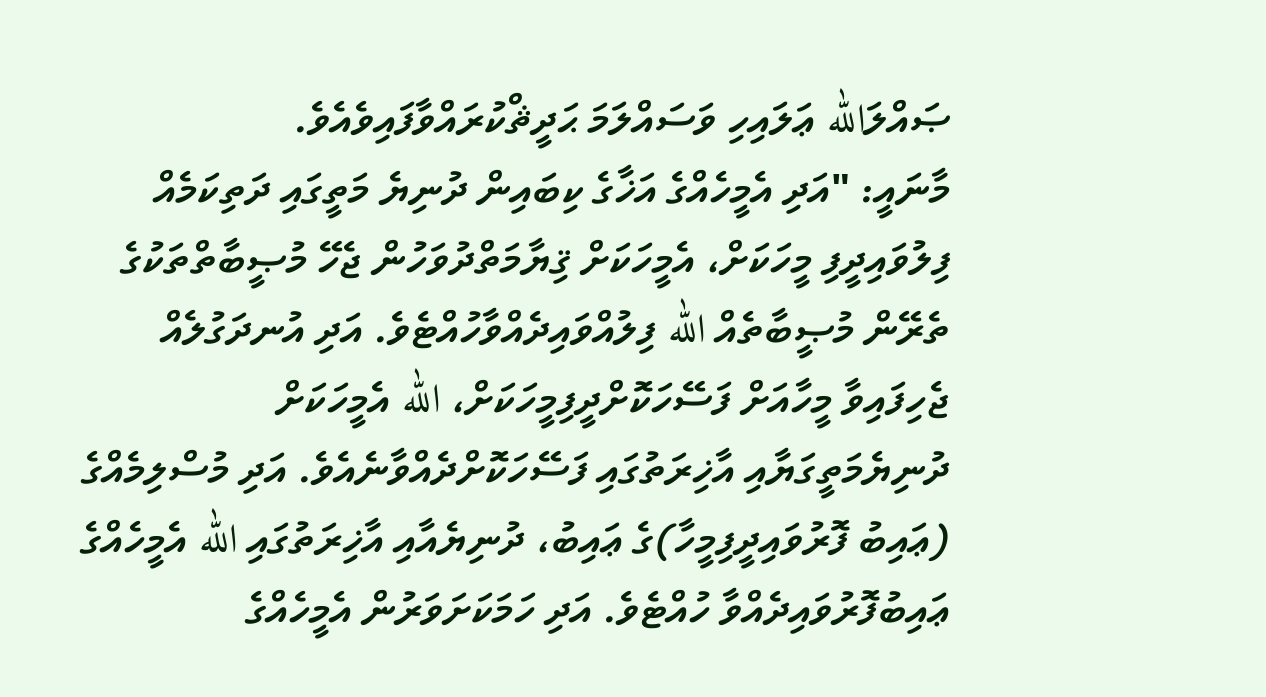ޞައްލަالله ޢަލައިހި ވަސައްލަމަ ޙަދީޘްކުރައްވާފައިވެއެވެ.
މާނައީ: "އަދި އެމީހެއްގެ އަޚާގެ ކިބައިން ދުނިޔެ މަތީގައި ދަތިކަމެއް ފިލުވައިދީފި މީހަކަށް، އެމީހަކަށް ޤިޔާމަތްދުވަހުން ޖެހޭ މުޞީބާތްތަކުގެ ތެރޭން މުޞީބާތެއް الله ފިލުއްވައިދެއްވާހުއްޓެވެ. އަދި އުނދަގުލެއް ޖެހިފައިވާ މީހާއަށް ފަސޭހަކޮށްދީފިމީހަކަށް، الله އެމީހަކަށް ދުނިޔެމަތީގަޔާއި އާޚިރަތުގައި ފަސޭހަކޮށްދެއްވާނެއެވެ. އަދި މުސްލިމެއްގެ (ޢައިބު ފޮރުވައިދީފިމީހާ)ގެ ޢައިބު، ދުނިޔެއާއި އާޚިރަތުގައި الله އެމީހެއްގެ ޢައިބުފޮރުވައިދެއްވާ ހުއްޓެވެ. އަދި ހަމަކަށަވަރުން އެމީހެއްގެ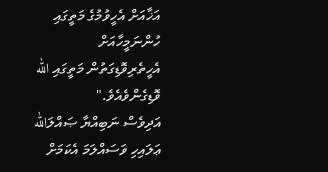އަޚާއަށް އެހީވުމުގެ މަތީގައި ހުންނަމީހާއަށް އެހީތެރިވޮޑިގަތުން މަތީގައި الله ވޮޑިގެންވެއެވެ."
އަދިވެސް ނަބިއްޔާ ޞައްލަالله ޢަލައިހި ވަސައްލަމަ އެކަމަށް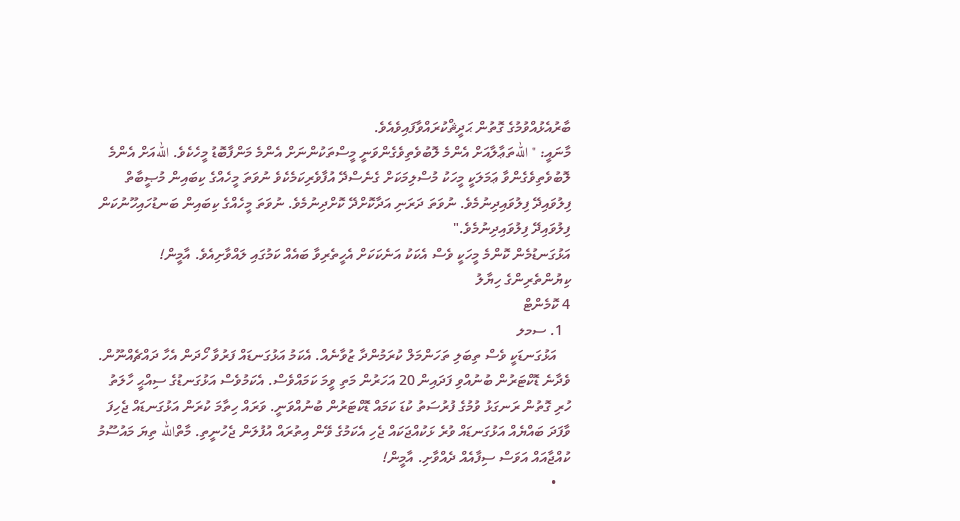ބާރުއެޅުއްވުމުގެ ގޮތުން ޙަދީޘްކުރައްވާފައިވެއެވެ.
މާނައީ: "اللهތަޢާލާއަށް އެންމެ ލޮބުވެތިވެގެންވަނީ މީސްތަކުންނަށް އެންމެ މަންފާބޮޑު މީހެކެވެ. اللهއަށް އެންމެ ލޮބުވެތިވެގެންވާ ޢަމަލަކީ މީހަކު މުސްލިމަކަށް ގެނެސްދޭ އުފާވެރިކަމެކެވެ ނުވަތަ މީހެއްގެ ކިބައިން މުޞީބާތް ފިލުވައިދޭ ފިލުވައިދިނުމެވެ. ނުވަތަ ދަރަނި އަދާކޮށްދޭ ކޮށްދިނުމެވެ. ނުވަތަ މީހެއްގެ ކިބައިން ބަނޑުހައިހޫނުކަން ފިލުވައިދޭ ފިލުވައިދިނުމެވެ."
އަޅުގަނޑުމެން ކޮންމެ މީހަކީ ވެސް އެކަކު އަނެކަކަށް އެހީތެރިވާ ބައެއް ކަމުގައި ލައްވާށިއެވެ. އާމީން!
ކިޔުންތެރިންގެ ހިޔާލު
4 ކޮމެންޓް
  1. ސމލ
    އަޅުގަނޑަކީ ވެސް ތިބަލި ތަހަންމަލް ކުރަމުންދާ ޒުވާނެއް. އެކަމު އަޅުގަނޑައް ފަރުވާ ހޯދަން އެހާ ދައްޗެއްނޫން. ވެދާނެ ޑޮކްޓަރުން ބުނުއްވި ފަދައިން 20 އަހަރުން މަތި ވީމަ ކަމައްވެސް. އެކަމުވެސް އަޅުގަނޑުގެ ސިއްޙީ ހާލަތު ހުރި ގޮތުން ރަނގަޅު ވުމުގެ ފުރުސަތު ކުޑަ ކަމައް ޑޮކްޓަރުން ބުނުއްވަނީ. ވަރައް ހިތާމަ ކުރަން އަޅުގަނޑައް ޖެހިފަ ވާފަދަ ބައްޔެއް އަޅުގަނޑައް ވުރެ ޅަކުއްޖަކައް ޖެހި އެކަމުގެ ވޭން އިތުރައް އުފުލަން ޖެހުނީތި. މާތްالله ތިޔަ މައުސޫމު ކުއްޖާއައް އަވަސް ސިފާއެއް ދެއްވާށި. އާމީން!
    •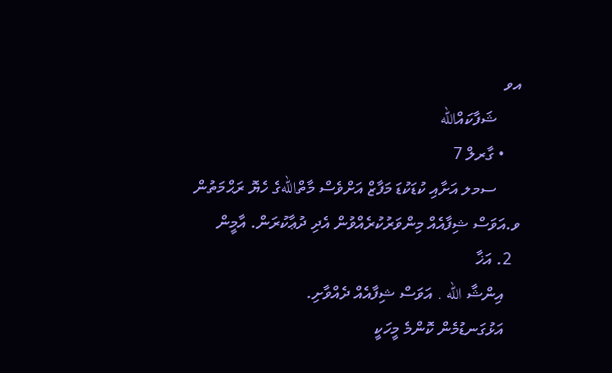އވ
      ޝަފާކައްالله
    • ގާރލް 7
      ސމލ އަށާއި ކުޑަކުޑަ މަފާޒް އަށްވެސް މާތްاللهގެ ހެޔޮ ރަޙްމަތުން ވ.އަވަސް ޝިފާއެއް މިންވަރުކުރެއްވުން އެދި ދުޢާކުރަން. އާމީން
  2. އަޚާ
    އިންޝާ الله . އަވަސް ޝިފާއެއް ދެއްވާށި.
    އަޅުގަނޑުމެން ކޮންމެ މީހަކީ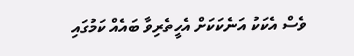ވެސް އެކަކު އަނެކަކަށް އެހީތެރިވާ ބައެއް ކަމުގައި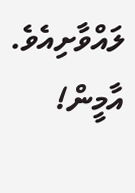ލައްވާށިއެވެ. އާމީން!